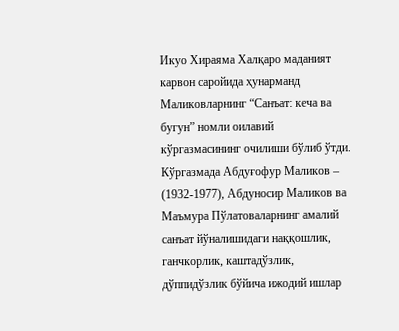Икуо Хираяма Халқаро маданият карвон саройида ҳунарманд Маликовларнинг “Санъат: кеча ва бугун” номли оилавий кўргазмасининг очилиши бўлиб ўтди.
Кўргазмада Абдуғофур Маликов – (1932-1977), Абдуносир Маликов ва Маъмура Пўлатоваларнинг амалий санъат йўналишидаги наққошлик, ганчкорлик, каштадўзлик, дўппидўзлик бўйича ижодий ишлар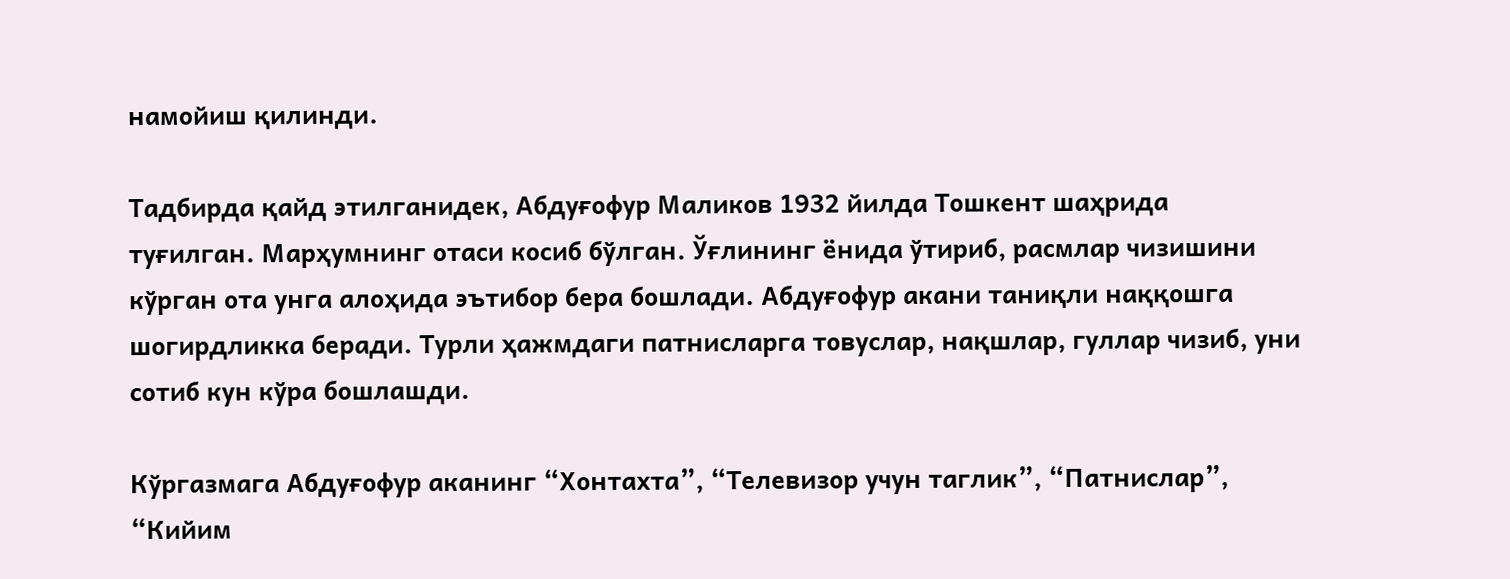намойиш қилинди.

Тадбирда қайд этилганидек, Абдуғофур Маликов 1932 йилда Тошкент шаҳрида туғилган. Марҳумнинг отаси косиб бўлган. Ўғлининг ёнида ўтириб, расмлар чизишини кўрган ота унга алоҳида эътибор бера бошлади. Абдуғофур акани таниқли наққошга шогирдликка беради. Турли ҳажмдаги патнисларга товуслар, нақшлар, гуллар чизиб, уни сотиб кун кўра бошлашди.

Кўргазмага Абдуғофур аканинг “Хонтахта”, “Телевизор учун таглик”, “Патнислар”, “Кийим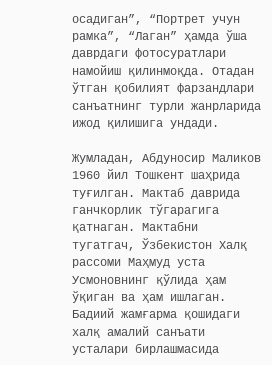осадиган”, “Портрет учун рамка”, “Лаган” ҳамда ўша даврдаги фотосуратлари намойиш қилинмоқда. Отадан ўтган қобилият фарзандлари санъатнинг турли жанрларида ижод қилишига ундади.

Жумладан, Абдуносир Маликов 1960 йил Тошкент шаҳрида туғилган. Мактаб даврида ганчкорлик тўгарагига қатнаган. Мактабни тугатгач, Ўзбекистон Халқ рассоми Маҳмуд уста Усмоновнинг қўлида ҳам ўқиган ва ҳам ишлаган. Бадиий жамғарма қошидаги халқ амалий санъати усталари бирлашмасида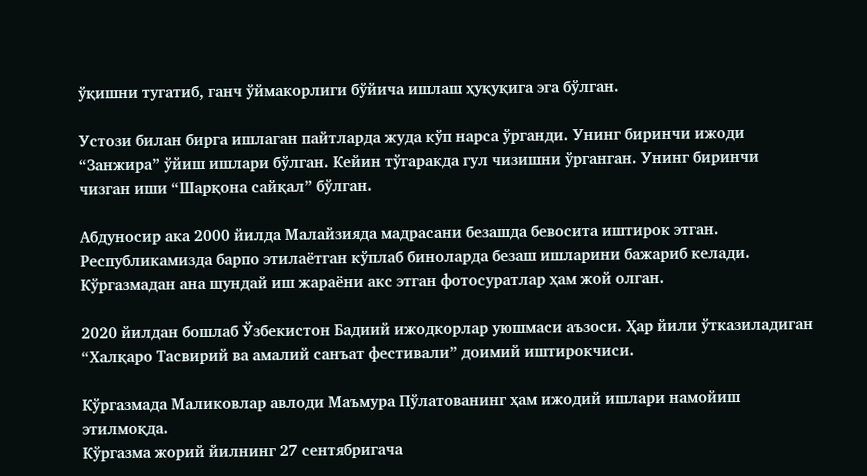ўқишни тугатиб, ганч ўймакорлиги бўйича ишлаш ҳуқуқига эга бўлган.

Устози билан бирга ишлаган пайтларда жуда кўп нарса ўрганди. Унинг биринчи ижоди “Занжира” ўйиш ишлари бўлган. Кейин тўгаракда гул чизишни ўрганган. Унинг биринчи чизган иши “Шарқона сайқал” бўлган.

Абдуносир ака 2000 йилда Малайзияда мадрасани безашда бевосита иштирок этган. Республикамизда барпо этилаётган кўплаб биноларда безаш ишларини бажариб келади. Кўргазмадан ана шундай иш жараёни акс этган фотосуратлар ҳам жой олган.

2020 йилдан бошлаб Ўзбекистон Бадиий ижодкорлар уюшмаси аъзоси. Ҳар йили ўтказиладиган “Халқаро Тасвирий ва амалий санъат фестивали” доимий иштирокчиси.

Кўргазмада Маликовлар авлоди Маъмура Пўлатованинг ҳам ижодий ишлари намойиш этилмоқда.
Кўргазма жорий йилнинг 27 сентябригача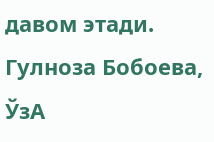давом этади.
Гулноза Бобоева, ЎзА